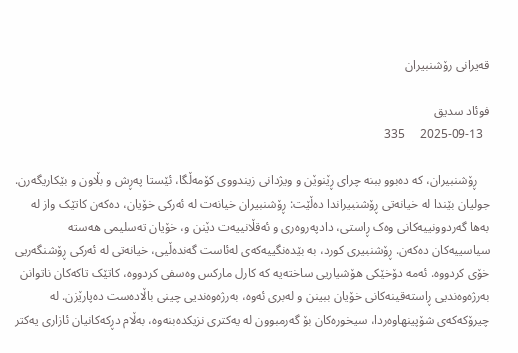قەیرانی رۆشنبیران

فوئاد سدیق
  2025-09-13     335

    ڕۆشنبیران، کە دەبوو ببنە چرای ڕێنوێن و ویژدانی زیندووی کۆمەڵگا، ئێستا پەڕش و بڵاون و بێکاریگەرن. جولیان بێندا لە خیانەتی ڕۆشنبیراندا دەڵێت: ڕۆشنبیران خیانەت لە ئەرکی خۆیان، دەکەن کاتێک واز لە بەها گەردوونییەکانی وەک ڕاستی، دادپەروەری و ئەقڵانییەت دێنن و، خۆیان تەسلیمی هەستە سیاسییەکان دەکەن. ڕۆشنبیری کورد، بە بێدەنگییەکەی لەئاست گەندەڵیی، خیانەتی لە ئەرکی ڕۆشنگەریی خۆی کردووە. ئەمە دۆخێکی هۆشیاریی ساختەیە کە کارل مارکس وەسفی کردووە، کاتێک تاکەکان ناتوانن بەرژەوەندیی ڕاستەقینەکانی خۆیان ببینن و لەبری ئەوە، بەرژەوەندیی چینی باڵادەست دەپارێزن. لە چیرۆکەکەی شۆپینهاوەردا، سیخورەکان بۆ گەرمبوون لە یەکتری نزیکدەبنەوە، بەڵام دڕکەکانیان ئازاری یەکتر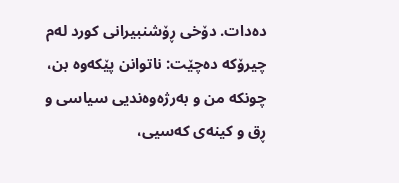دەدات. دۆخی ڕۆشنبیرانی کورد لەم چیرۆکە دەچێت: ناتوانن پێکەوە بن، چونکە من و بەرژەوەندیی سیاسی و ڕق و كینەی كەسیی،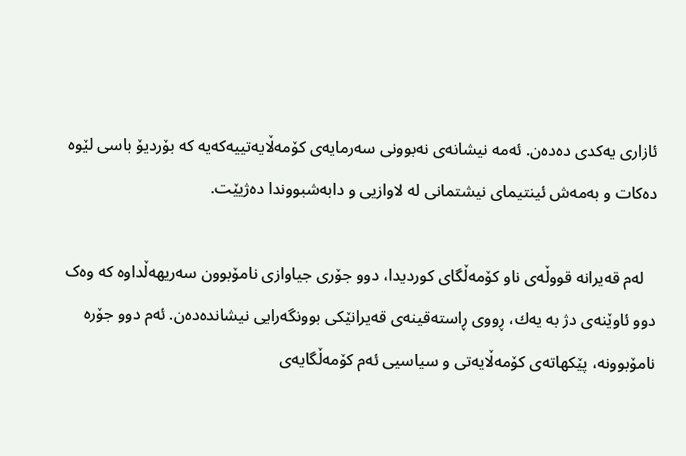ئازاری یەکدی دەدەن. ئەمە نیشانەی نەبوونی سەرمایەی کۆمەڵایەتییەكەیە کە بۆردیۆ باسی لێوە دەکات و بەمەش ئینتیمای نیشتمانی لە لاوازیی و دابەشبووندا دەژیێت.

   لەم قەیرانە قووڵەی ناو كۆمەڵگای كوردیدا، دوو جۆری جیاوازی نامۆبوون سەریهەڵداوە کە وەک دوو ئاوێنەی دژ بە یەك، ڕووی ڕاستەقینەی قەیرانێکی بوونگەرایی نیشاندەدەن. ئەم دوو جۆرە نامۆبوونە، پێکهاتەی کۆمەڵایەتی و سیاسیی ئەم کۆمەڵگایەی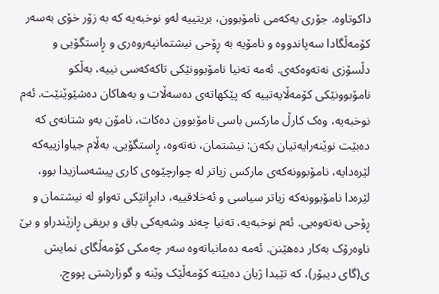داکوتاوە. جۆری یەکەمی نامۆبوون، بریتییە لەو نوخبەیە کە بە زۆر خۆی بەسەر کۆمەڵگادا سەپاندووە و نامۆیە بە ڕۆحی نیشتمانپەروەری و ڕاستگۆیی و دڵسۆزی نەتەوەکەی. ئەمە تەنیا نامۆبوونێکی تاکەکەسی نییە، بەڵکو نامۆبوونێکی کۆمەڵایەتییە کە پێکهاتەی دەسەڵات و بەهاکان دەشێوێنێت. ئەم نوخبەیە، وەک کارڵ مارکس باسی نامۆبوون دەکات، نامۆن بەو شتانەی کە دەبێت نوێنەرایەتیان بکەن: نیشتمان، نەتەوە، ڕاستگۆیی. بەڵام جیاوازییەکە لێرەدایە، نامۆبوونەکەی مارکس زیاتر لە چوارچێوەی کاری پیشەسازیدا بوو، لێرەدا نامۆبوونەکە زیاتر سیاسی و ئەخلاقییە، دابڕانێکی تەواو لە نیشتمان و ڕۆحی نەتەوەیی. ئەم نوخبەیە، تەنیا چەند وشەیەکی باق و بریقی ڕازێندراو و بێ ناوەرۆک بەکار دەهێنن. ئەمە دەمانباتەوە سەر چەمکی کۆمەڵگای نمایش ی(گای دیبۆر)، کە تێیدا ژیان دەبێتە کۆمەڵێک وێنە و گوزارشتی پووچ.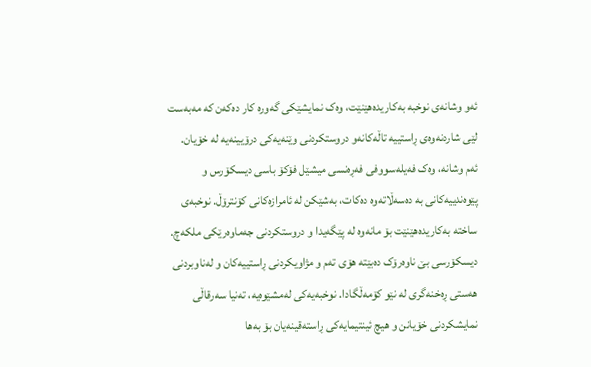ئەو وشانەی نوخبە بەکاریدەهێنێت، وەک نمایشێکی گەورە کار دەکەن کە مەبەست لێی شاردنەوەی ڕاستییە تاڵەکانەو دروستکردنی وێنەیەکی درۆیینەیە لە خۆیان. ئەم وشانە، وەک فەیلەسووفی فەڕەنسی میشێل فۆکۆ باسی دیسکۆرس و پێوەندییەکانی بە دەسەڵاتەوە دەکات، بەشێکن لە ئامرازەکانی کۆنترۆڵ. نوخبەی ساختە بەکاریدەهێنێت بۆ مانەوە لە پێگەیدا و دروستکردنی جەماوەرێکی ملکەچ. دیسکۆرسی بێ ناوەرۆک دەبێتە هۆی تەم و مژاویکردنی ڕاستییەکان و لەناوبردنی هەستی ڕەخنەگری لە نێو کۆمەڵگادا. نوخبەیەکی لەمشێوەیە، تەنیا سەرقاڵی نمایشکردنی خۆیانن و هیچ ئینتیمایەکی ڕاستەقینەیان بۆ بەها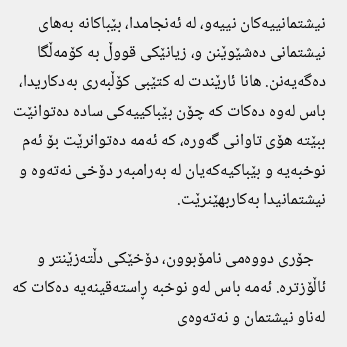نیشتمانییەکان نییەو، لە ئەنجامدا، بێباکانە بەهای نیشتمانی دەشێوێنن و، زیانێکی قووڵ بە کۆمەڵگا دەگەیەنن. هانا ئارێندت لە کتێبی کۆڵبەری بەدکاریدا، باس لەوە دەکات کە چۆن بێباکییەکی سادە دەتوانێت ببێتە هۆی تاوانی گەورە، کە ئەمە دەتوانرێت بۆ ئەم نوخبەیە و بێباکیەکەیان لە بەرامبەر دۆخی نەتەوە و نیشتمانیدا بەکاربهێنرێت.

   جۆری دووەمی نامۆبوون، دۆخێکی دڵتەزێنتر و ئاڵۆزترە. ئەمە باس لەو نوخبە ڕاستەقینەیە دەکات کە لەناو نیشتمان و نەتەوەی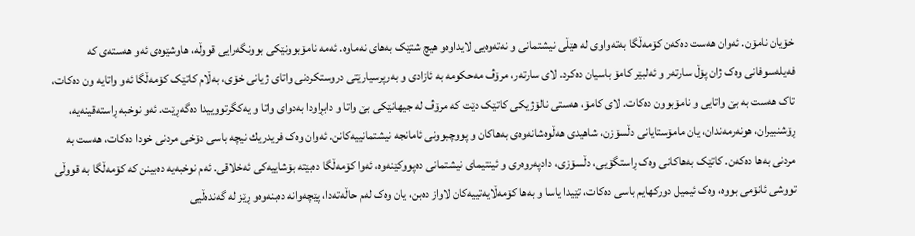خۆیان نامۆن. ئەوان هەست دەکەن کۆمەڵگا بەتەواوی لە هێڵی نیشتمانی و نەتەوەیی لایداوەو هیچ شتێک بەهای نەماوە. ئەمە نامۆبوونێکی بوونگەرایی قووڵە، هاوشێوەی ئەو هەستەی کە فەیلەسوفانی وەک ژان پۆڵ سارتەر و ئەلبێر کامۆ باسیان دەکرد. لای سارتەر، مرۆڤ مەحکومە بە ئازادی و بەرپرسیارێتی دروستکردنی واتای ژیانی خۆی، بەڵام کاتێک کۆمەڵگا ئەو واتایە ون دەکات، تاک هەست بە بێ واتایی و نامۆبوون دەکات. لای کامۆ، هەستی نالۆژیکی کاتێک دێت کە مرۆڤ لە جیهانێکی بێ واتا و دابڕاودا بەدوای واتا و یەکگرتووییدا دەگەڕێت. ئەو نوخبە ڕاستەقینەیە، ڕۆشنبیران، هونەرمەندان، یان مامۆستایانی دڵسۆزن، شاهیدی هەڵوەشانەوەی بەهاکان و پووچبوونی ئامانجە نیشتمانییەکانن. ئەوان وەک فریدریك نیچە باسی دۆخی مردنی خودا دەکات، هەست بە مردنی بەها دەکەن. کاتێک بەهاکانی وەک ڕاستگۆیی، دڵسۆزی، دادپەروەری و ئینتیمای نیشتمانی دەپووکێنەوە، ئەوا کۆمەڵگا دەبێتە بۆشاییەکی ئەخلاقی. ئەم نوخبەیە دەبینن کە کۆمەڵگا بە قووڵی تووشی ئانۆمی بووە، وەک ئیمیل دورکهایم باسی دەکات، تێیدا یاسا و بەها کۆمەڵایەتییەکان لاواز دەبن، یان وەک لەم حاڵەتەدا، پێچەوانە دەبنەوەو ڕێز لە گەندەڵیی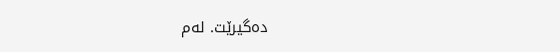دەگیرێت. لەم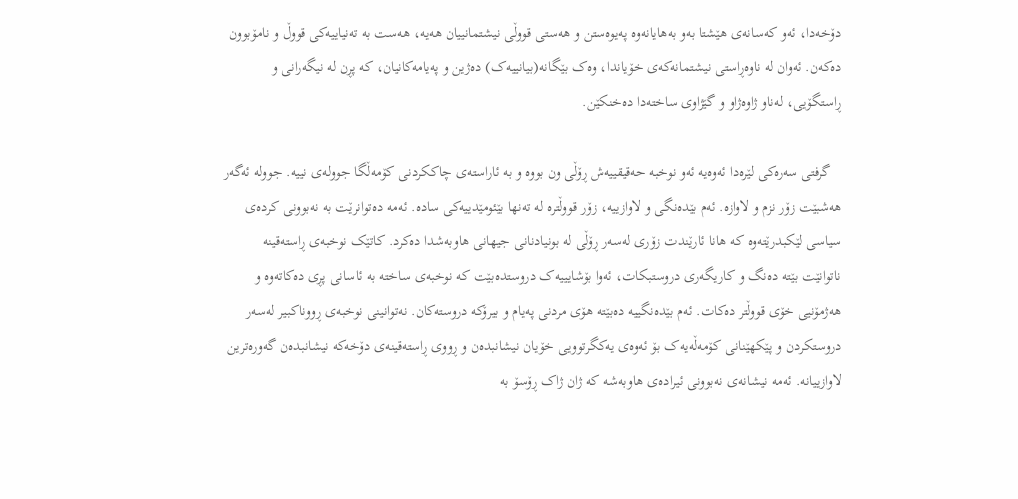دۆخەدا، ئەو کەسانەی هێشتا بەو بەهایانەوە پەیوەستن و هەستی قووڵی نیشتمانییان هەیە، هەست بە تەنیاییەکی قووڵ و نامۆبوون دەکەن. ئەوان لە ناوەڕاستی نیشتمانەکەی خۆیاندا، وەک بێگانە(بیانییەک) دەژین و پەیامەکانیان، کە پڕن لە نیگەرانی و ڕاستگۆیی، لەناو ژاوەژاو و گێژاوی ساختەدا دەخنکێن.

   گرفتی سەرەکی لێرەدا ئەوەیە ئەو نوخبە حەقیقییەش ڕۆڵی ون بووە و بە ئاراستەی چاککردنی کۆمەڵگا جوولەی نییە. جوولە ئەگەر هەشبێت زۆر نزم و لاوازە. ئەم بێدەنگی و لاوازییە، زۆر قووڵترە لە تەنها بێئومێدییەکی سادە. ئەمە دەتوانرێت بە نەبوونی کردەی سیاسی لێکبدرێتەوە کە هانا ئارێندت زۆری لەسەر ڕۆڵی لە بونیادنانی جیهانی هاوبەشدا دەکرد. کاتێک نوخبەی ڕاستەقینە ناتوانێت بێتە دەنگ و کاریگەری دروستبکات، ئەوا بۆشایییەک دروستدەبێت کە نوخبەی ساختە بە ئاسانی پڕی دەکاتەوە و هەژمۆنیی خۆی قووڵتر دەکات. ئەم بێدەنگییە دەبێتە هۆی مردنی پەیام و بیرۆکە دروستەکان. نەتوانینی نوخبەی ڕووناکبیر لەسەر دروستکردن و پێکهێنانی کۆمەڵەیەک بۆ ئەوەی یەکگرتوویی خۆیان نیشانبدەن و ڕووی ڕاستەقینەی دۆخەکە نیشانبدەن گەورەترین لاوازییانە. ئەمە نیشانەی نەبوونی ئیرادەی هاوبەشە کە ژان ژاک ڕۆسۆ بە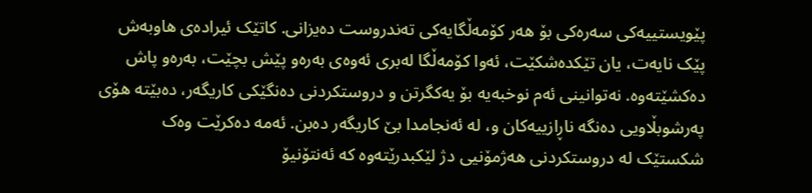پێویستییەکی سەرەکی بۆ هەر کۆمەڵگایەکی تەندروست دەیزانی. کاتێک ئیرادەی هاوبەش پێک نایەت، یان تێکدەشکێت، ئەوا کۆمەڵگا لەبری ئەوەی بەرەو پێش بچێت، بەرەو پاش دەکشێتەوە. نەتوانینی ئەم نوخبەیە بۆ یەکگرتن و دروستکردنی دەنگێکی کاریگەر، دەبێتە هۆی پەرشوبڵاویی دەنگە ناڕازییەکان و، لە ئەنجامدا بێ کاریگەر دەبن. ئەمە دەکرێت وەک شکستێک لە دروستکردنی هەژمۆنیی دژ لێکبدرێتەوە کە ئەنتۆنیۆ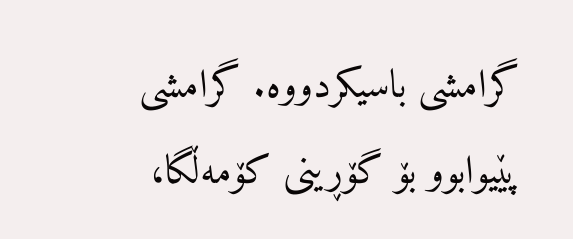گرامشی باسیكردووە. گرامشی پێیوابوو بۆ گۆڕینی کۆمەڵگا،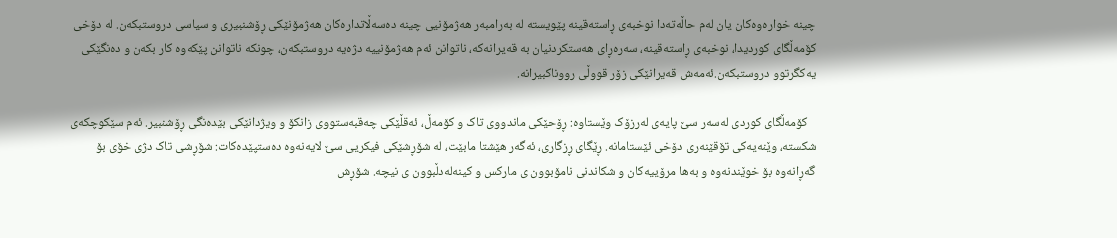چینە خوارەوەکان یان لەم حاڵەتەدا نوخبەی ڕاستەقینە پێویستە لە بەرامبەر هەژمۆنیی چینە دەسەڵاتدارەکان هەژمۆنێکی ڕۆشنبیری و سیاسی دروستبکەن. لە دۆخی کۆمەڵگای کوردیدا، نوخبەی ڕاستەقینە، سەرەڕای هەستکردنیان بە قەیرانەکە، ناتوانن ئەم هەژمۆنییە دژەیە دروستبکەن، چونکە ناتوانن پێکەوە کار بکەن و دەنگێکی یەکگرتوو دروستبکەن.ئەمەش قەیرانێكی زۆر قووڵی رووناكبیرانە.

   کۆمەڵگای کوردی لەسەر سێ پایەی لەرزۆک وێستاوە: ڕۆحێکی ماندووی تاک و کۆمەڵ، ئەقڵێکی چەقبەستووی زانکۆ و ویژدانێکی بێدەنگی ڕۆشنبیر. ئەم سێکوچکەی شکستە، وێنەیەکی تۆقێنەری دۆخی ئێستامانە. ڕێگای ڕزگاری، ئەگەر هێشتا مابێت، لە شۆڕشێکی فیکریی سێ لایەنەوە دەستپێدەکات: شۆڕشی تاک دژی خۆی بۆ گەڕانەوە بۆ خوێندنەوە و بەها مرۆییەکان و شکاندنی نامۆبوون ی مارکس و کینەلەدڵبوون ی نیچە. شۆڕش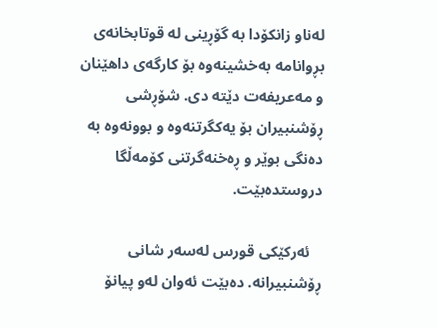لەناو زانکۆدا بە گۆڕینی لە قوتابخانەی بڕوانامە بەخشینەوە بۆ کارگەی داهێنان و مەعریفەت دێتە دی. شۆڕشی ڕۆشنبیران بۆ یەکگرتنەوە و بوونەوە بە دەنگی بوێر و ڕەخنەگرتنی کۆمەڵگا دروستدەبێت.

   ئەرکێکی قورس لەسەر شانی ڕۆشنبیرانە. دەبێت ئەوان لەو پیانۆ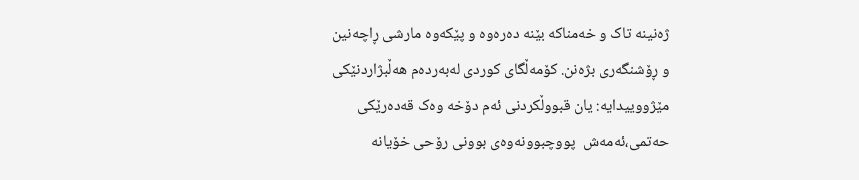ژەنینە تاک و خەمناکە بێنە دەرەوە و پێکەوە مارشی ڕاچەنین و ڕۆشنگەری بژەنن. کۆمەڵگای کوردی لەبەردەم هەڵبژاردنێکی مێژووییدایە: یان قبووڵکردنی ئەم دۆخە وەک قەدەرێکی حەتمی،ئەمەش  پووچبوونەوەی بوونی رۆحی خۆیانە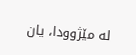لە مێژوودا، یان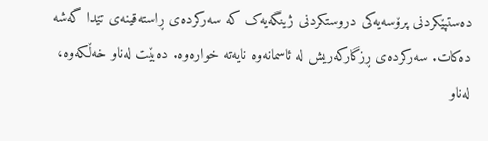دەستپێکردنی پرۆسەیەکی دروستکردنی ژینگەیەک کە سەرکردەی ڕاستەقینەی تێدا گەشە دەکات. سەرکردەی ڕزگارکەریش لە ئاسمانەوە نایەتە خوارەوە. دەبێت لەناو خەڵکەوە، لەناو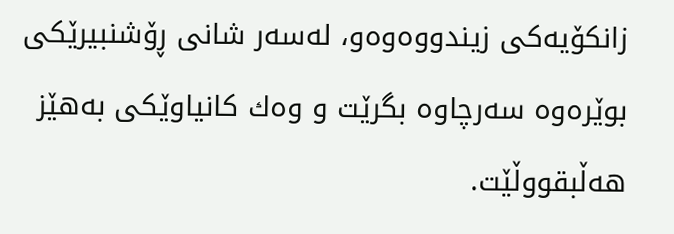زانکۆیەکی زیندووەوەو، لەسەر شانی ڕۆشنبیرێکی بوێرەوە سەرچاوە بگرێت و وەك كانیاوێكی بەهێز هەڵبقووڵێت.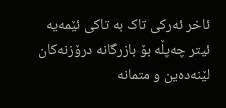ئاخر ئەرکی تاک بە تاکی ئێمەیە  ئیتر چەپڵە بۆ بازرگانە درۆزنەکان لێنەدەین و متمانە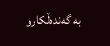بە گەندەڵكارو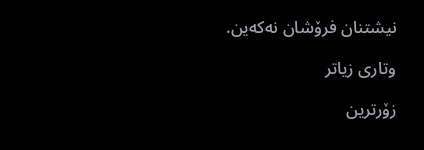نیشتنان فرۆشان نەکەین.

وتاری زیاتر

زۆرترین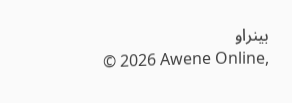بینراو
© 2026 Awene Online,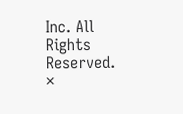Inc. All Rights Reserved.
×